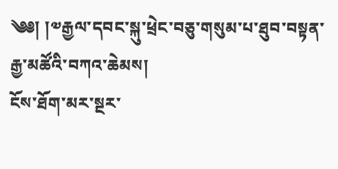༄༅། །༧རྒྱལ་དབང་སྐུ་ཕྲེང་བཅུ་གསུམ་པ་ཐུབ་བསྟན་རྒྱ་མཚོའི་བཀའ་ཆེམས།
ངོས་ཐོག་མར་སྔར་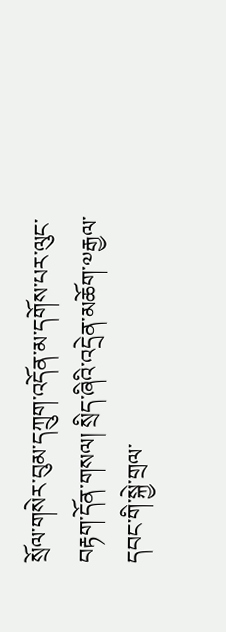སྲོལ་གསེར་བུམ་དཀྲུག་འདོན་མ་དགོས་པར་ལུང་བརྟག་དོན་གསལ། སྲིད་ཞིའི་འདྲེན་མཆོག་༧རྒྱལ་དབང་གི་སྐྱེ་གྲལ་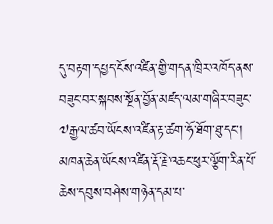དུ་བརྟག་དཔྱད་ངོས་འཛིན་གྱི་གདན་ཁྲིར་འཁོད་ནས་བཟུང་བར་སྐབས་སྔོན་བྱོན་མཛད་ལམ་གཞིར་བཟུང་༧རྒྱལ་ཚབ་ཡོངས་འཛིན་རྟ་ཚག་ཧོ་ཐོག་ཐུ་དང་། མཁན་ཆེན་ཡོངས་འཛིན་རྡོ་རྗེ་འཆང་ཕུར་ལྕོག་རིན་པོ་ཆེས་དབུས་བཤེས་གཉེན་དམ་པ་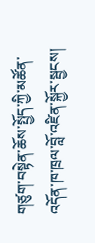གཙུག་བསྟེན་ཆོས་སྤྱོད་ཀྱི་མཚོན་འདོན་ཁ་ཁྲལ་བློ་འཛིན་སྐྱོར་སྦྱངས།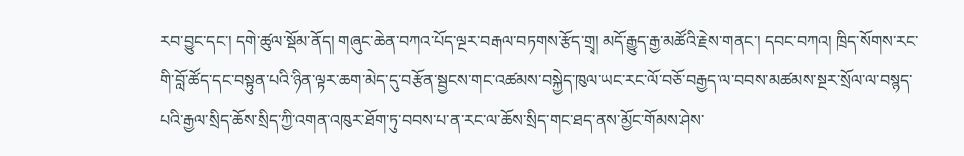རབ་བྱུང་དང་། དགེ་ཚུལ་སྡོམ་ནོད། གཞུང་ཆེན་བཀའ་པོད་ལྔར་བརྒལ་བཏགས་རྩོད་གྲྭ། མདོ་རྒྱུད་རྒྱ་མཚོའི་རྗེས་གནང་། དབང་བཀའ། ཁྲིད་སོགས་རང་གི་བློ་ཚོད་དང་བསྟུན་པའི་ཉིན་ལྟར་ཆག་མེད་དུ་བརྩོན་སྦྱངས་གང་འཚམས་བསྐྱེད་ཁུལ་ཡང་རང་ལོ་བཅོ་བརྒྱད་ལ་བབས་མཚམས་སྔར་སྲོལ་ལ་བསྙད་པའི་རྒྱལ་སྲིད་ཆོས་སྲིད་ཀྱི་འགན་འཁུར་ཐོག་ཏུ་བབས་པ་ན་རང་ལ་ཆོས་སྲིད་གང་ཐད་ནས་མྱོང་གོམས་ཤེས་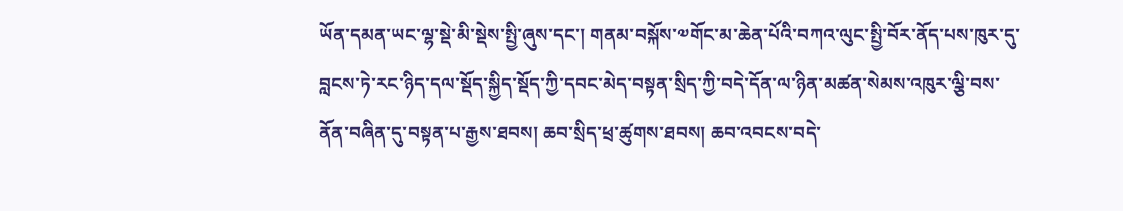ཡོན་དམན་ཡང་ལྷ་སྡེ་མི་སྡེས་སྤྱི་ཞུས་དང་། གནམ་བསྐོས་༧གོང་མ་ཆེན་པོའི་བཀའ་ལུང་སྤྱི་བོར་ནོད་པས་ཁུར་དུ་བླངས་ཏེ་རང་ཉིད་དལ་སྡོད་སྐྱིད་སྡོད་ཀྱི་དབང་མེད་བསྟན་སྲིད་ཀྱི་བདེ་དོན་ལ་ཉིན་མཚན་སེམས་འཁུར་ལྕི་བས་ནོན་བཞིན་དུ་བསྟན་པ་རྒྱས་ཐབས། ཆབ་སྲིད་ཕྲ་ཚུགས་ཐབས། ཆབ་འབངས་བདེ་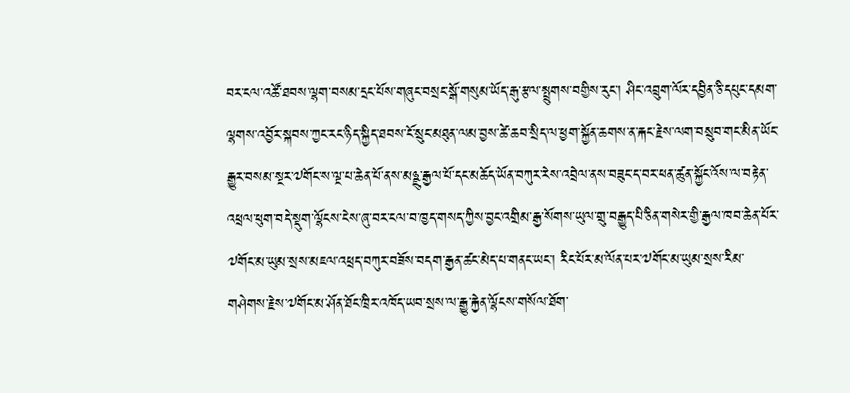བར་ངལ་འཚོ་ཐབས་ལྷག་བསམ་དྲང་པོས་གཞུང་བསྲང་སྒོ་གསུམ་ཡོད་རྒུ་རྩལ་སྤྲུགས་བགྱིས་རུང་། ཤིང་འབྲུག་ལོར་དབྱིན་ཅི་དཔུང་དམག་ལྷགས་འབྱོར་སྐབས་ཀྱང་རང་ཉིད་སྐྱིད་ཐབས་ངོ་སྲུང་མཐུན་ལམ་བྱས་ཚེ་ཆབ་སྲིད་ལ་ཕྱག་སྐྱོན་ཆགས་ན་རྐང་རྗེས་ལག་བསྲུབ་གང་མིན་ཡོང་རྒྱུར་བསམ་སྔར་༧གོང་ས་ལྔ་པ་ཆེན་པོ་ནས་མཉྫུ་རྒྱལ་པོ་དང་མཆོད་ཡོན་བཀུར་རེས་འབྲེལ་ནས་བཟུང་ད་བར་ཕན་ཚུན་སྐྱོང་འོས་ལ་བརྟེན་འཕྲལ་ཕུག་བདེ་སྡུག་ལྷོངས་ངེས་ཞུ་བར་ངལ་བ་ཁྱད་གསད་ཀྱིས་བྱང་འགྲིམ་རྒྱ་སོགས་ཡུལ་གྲུ་བརྒྱུད་པི་ཅིན་གསེར་གྱི་རྒྱལ་ཁབ་ཆེན་པོར་༧གོང་མ་ཡུམ་སྲས་མཇལ་འཕྲད་བཀུར་བཟོས་བདག་རྒྱན་ཚང་མེད་པ་གནང་ཡང་། རིང་པོར་མ་ལོན་པར་༧གོང་མ་ཡུམ་སྲས་རིམ་གཤེགས་རྗེས་༧གོང་མ་ཤོན་ཐོང་ཁྲིར་འཁོད་ཡབ་སྲས་ལ་རྒྱུ་རྐྱེན་ལྷོངས་གསོལ་ཐོག་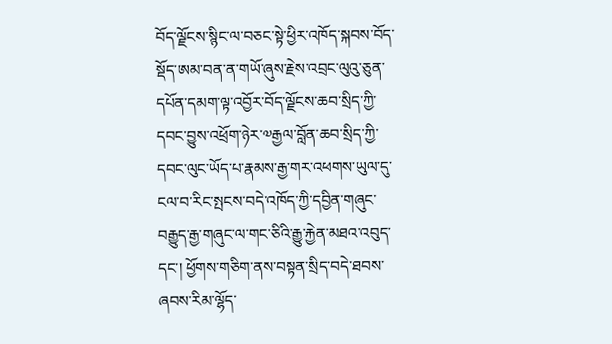བོད་ལྗོངས་སྙིང་ལ་བཅང་སྟེ་ཕྱིར་འཁོད་སྐབས་བོད་སྡོད་ཨམ་བན་ན་གཡོ་ཞུས་རྗེས་འབྲང་ལུའུ་ཅུན་དཔོན་དམག་ལྟ་འབྱོར་བོད་ལྗོངས་ཆབ་སྲིད་ཀྱི་དབང་བྱུས་འཕྲོག་ཉེར་༧རྒྱལ་བློན་ཆབ་སྲིད་ཀྱི་དབང་ལུང་ཡོད་པ་རྣམས་རྒྱ་གར་འཕགས་ཡུལ་དུ་ངལ་བ་རིང་སྤངས་བདེ་འཁོད་ཀྱི་དབྱིན་གཞུང་བརྒྱུད་རྒྱ་གཞུང་ལ་གང་ཅིའི་རྒྱུ་རྐྱེན་མཐའ་འབུད་དང་། ཕྱོགས་གཅིག་ནས་བསྟན་སྲིད་བདེ་ཐབས་ཞབས་རིམ་ལྷོད་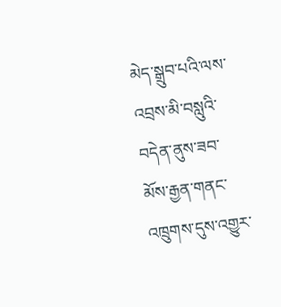མེད་སྒྲུབ་པའི་ལས་འབྲས་མི་བསླུའི་བདེན་ནུས་ཟབ་མོས་རྒྱན་གནང་འཁྲུགས་དུས་འགྱུར་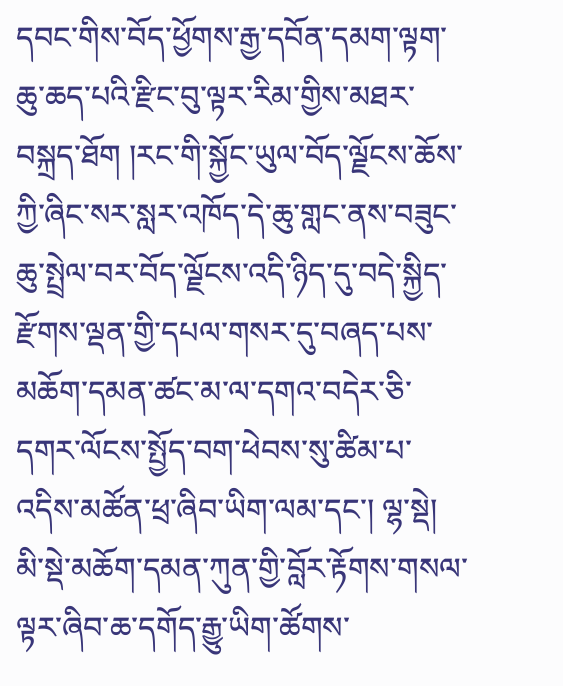དབང་གིས་བོད་ཕྱོགས་རྒྱ་དབོན་དམག་ལྟག་ཆུ་ཆད་པའི་རྫིང་བུ་ལྟར་རིམ་གྱིས་མཐར་བསྐྲད་ཐོག །རང་གི་སྐྱོང་ཡུལ་བོད་ལྗོངས་ཆོས་ཀྱི་ཞིང་སར་སླར་འཁོད་དེ་ཆུ་གླང་ནས་བཟུང་ཆུ་སྤྲེལ་བར་བོད་ལྗོངས་འདི་ཉིད་དུ་བདེ་སྐྱིད་རྫོགས་ལྡན་གྱི་དཔལ་གསར་དུ་བཞད་པས་མཆོག་དམན་ཚང་མ་ལ་དགའ་བདེར་ཅི་དགར་ལོངས་སྤྱོད་བག་ཕེབས་སུ་ཚིམ་པ་འདིས་མཚོན་ཕྲ་ཞིབ་ཡིག་ལམ་དང་། ལྷ་སྡེ། མི་སྡེ་མཆོག་དམན་ཀུན་གྱི་བློར་རྟོགས་གསལ་ལྟར་ཞིབ་ཆ་དགོད་རྒྱུ་ཡིག་ཚོགས་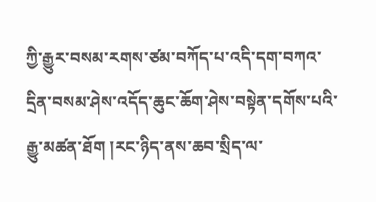ཀྱི་རྒྱུར་བསམ་རགས་ཙམ་བཀོད་པ་འདི་དག་བཀའ་དྲིན་བསམ་ཤེས་འདོད་ཆུང་ཆོག་ཤེས་བསྟེན་དགོས་པའི་རྒྱུ་མཚན་ཐོག །རང་ཉིད་ནས་ཆབ་སྲིད་ལ་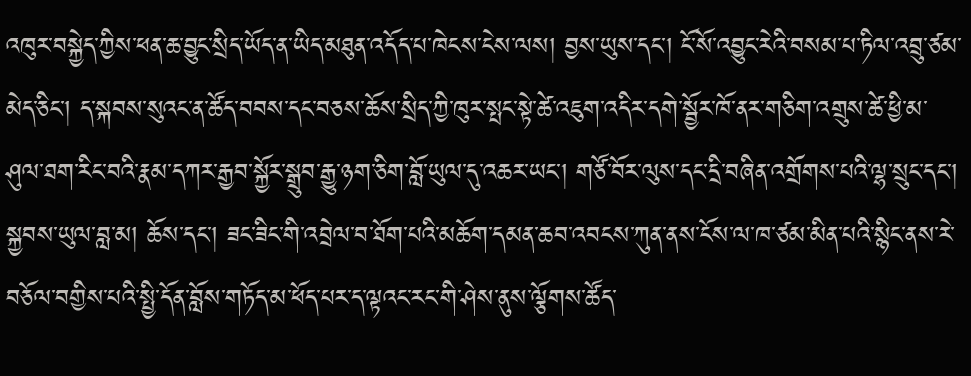འཁུར་བསྐྱེད་ཀྱིས་ཕན་ཆ་བྱུང་སྲིད་ཡོད་ན་ཡིད་མཐུན་འདོད་པ་ཁེངས་ངེས་ལས། བྱས་ཡུས་དང་། ངོ་སོ་འབྱུང་རེའི་བསམ་པ་ཏིལ་འབྲུ་ཙམ་མེད་ཅིང་། ད་སྐབས་སུའང་ན་ཚོད་བབས་དང་བཅས་ཆོས་སྲིད་ཀྱི་ཁུར་སྤང་སྟེ་ཚེ་འཇུག་འདིར་དགེ་སྦྱོར་ཁོ་ནར་གཅིག་འགྲུས་ཚེ་ཕྱི་མ་ཤུལ་ཐག་རིང་བའི་རྣམ་དཀར་རྒྱབ་སྐྱོར་སྒྲུབ་རྒྱུ་ཉག་ཅིག་བློ་ཡུལ་དུ་འཆར་ཡང་། གཙོ་བོར་ལུས་དང་དྲི་བཞིན་འགྲོགས་པའི་ལྷ་སྲུང་དང་། སྐྱབས་ཡུལ་བླ་མ། ཆོས་དང་། ཟང་ཟིང་གི་འབྲེལ་བ་ཐོག་པའི་མཆོག་དམན་ཆབ་འབངས་ཀུན་ནས་ངོས་ལ་ཁ་ཙམ་མིན་པའི་སྙིང་ནས་རེ་བཅོལ་བགྱིས་པའི་སྤྱི་དོན་བློས་གཏོད་མ་ཕོད་པར་ད་ལྟའང་རང་གི་ཤེས་ནུས་ལྕོགས་ཚོད་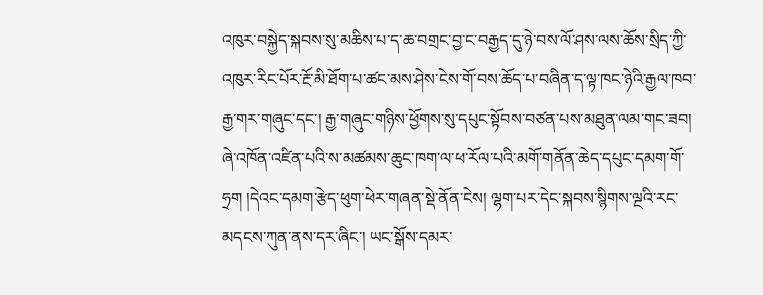འཁུར་བསྐྱེད་སྐབས་སུ་མཆིས་པ་ད་ཆ་བགྲང་བྱ་ང་བརྒྱད་དུ་ཉེ་བས་ལོ་ཤས་ལས་ཆོས་སྲིད་ཀྱི་འཁུར་རིང་པོར་རྔོ་མི་ཐོག་པ་ཚང་མས་ཤེས་ངེས་གོ་བས་ཆོད་པ་བཞིན་ད་ལྟ་ཁང་ཉེའི་རྒྱལ་ཁབ་རྒྱ་གར་གཞུང་དང་། རྒྱ་གཞུང་གཉིས་ཕྱོགས་སུ་དཔུང་སྟོབས་བཙན་པས་མཐུན་ལམ་གང་ཟབ། ཞེ་འཁོན་འཛིན་པའི་ས་མཚམས་ཆུང་ཁག་ལ་ཕ་རོལ་པའི་མགོ་གནོན་ཆེད་དཔུང་དམག་གོ་ཧྲག །དེའང་དམག་རྩེད་ཕུག་ཕེར་གཞན་སྡེ་ནོན་ངེས། ལྷག་པར་དེང་སྐབས་སྙིགས་ལྔའི་རང་མདངས་ཀུན་ནས་དར་ཞིང་། ཡང་སྒོས་དམར་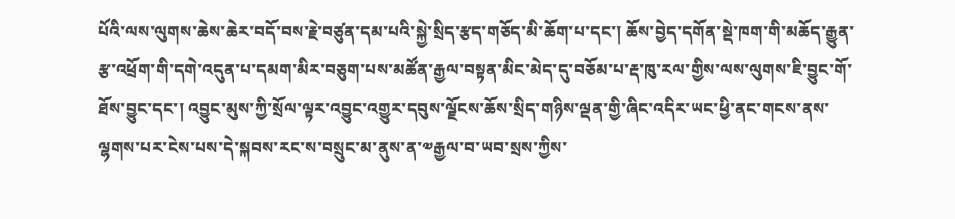པོའི་ལས་ལུགས་ཆེས་ཆེར་བདོ་བས་རྗེ་བཙུན་དམ་པའི་སྐྱེ་སྲིད་རྩད་གཅོད་མི་ཆོག་པ་དང་། ཆོས་བྱེད་དགོན་སྡེ་ཁག་གི་མཆོད་རྒྱུན་རྩ་འཕྲོག་གི་དགེ་འདུན་པ་དམག་མིར་བཅུག་པས་མཚོན་རྒྱལ་བསྟན་མིང་མེད་དུ་བཅོམ་པ་རྡ་ཁུ་རལ་གྱིས་ལས་ལུགས་ཇི་བྱུང་གོ་ཐོས་བྱུང་དང་། འབྱུང་མུས་ཀྱི་སྲོལ་ལྟར་འབྱུང་འགྱུར་དབུས་ལྗོངས་ཆོས་སྲིད་གཉིས་ལྡན་གྱི་ཞིང་འདིར་ཡང་ཕྱི་ནང་གངས་ནས་ལྷགས་པར་ངེས་པས་དེ་སྐབས་རང་ས་བསྲུང་མ་ནུས་ན་༧རྒྱལ་བ་ཡབ་སྲས་ཀྱིས་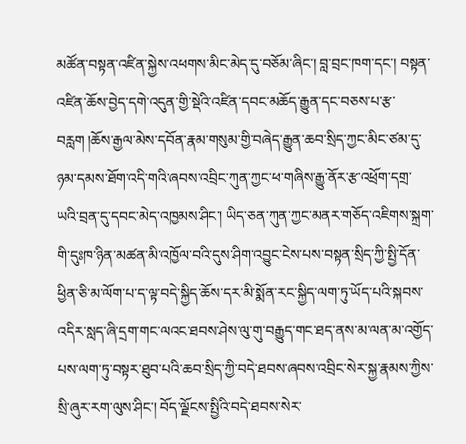མཚོན་བསྟན་འཛིན་སྐྱེས་འཕགས་མིང་མེད་དུ་བཅོམ་ཞིང་། བླ་བྲང་ཁག་དང་། བསྟན་འཛིན་ཆོས་བྱེད་དགེ་འདུན་གྱི་སྡེའི་འཛིན་དབང་མཆོད་རྒྱུན་དང་བཅས་པ་རྩ་བརླག །ཆོས་རྒྱལ་མེས་དབོན་རྣམ་གསུམ་གྱི་བཞེད་རྒྱུན་ཆབ་སྲིད་ཀྱང་མིང་ཙམ་དུ་ཉམ་དམས་ཐོག་འདི་གའི་ཞབས་འབྲིང་ཀུན་ཀྱང་ཕ་གཞིས་རྒྱུ་ནོར་རྩ་འཕྲོག་དགྲ་ཡའི་བྲན་དུ་དབང་མེད་འཁྱམས་ཤིང་། ཡིད་ཅན་ཀུན་ཀྱང་མནར་གཅོད་འཇིགས་སྐྲག་གི་དུཿཁ་ཉིན་མཚན་མི་འཁྱོལ་བའི་དུས་ཤིག་འབྱུང་ངེས་པས་བསྟན་སྲིད་ཀྱི་སྤྱི་དོན་ཕྱིན་ཅི་མ་ལོག་པ་ད་ལྟ་བདེ་སྐྱིད་ཆོས་དར་མི་སྨོན་རང་སྐྱིད་ལག་ཏུ་ཡོད་པའི་སྐབས་འདིར་སླད་ཞི་དྲག་གང་ལའང་ཐབས་ཤེས་ལུ་གུ་བརྒྱུད་གང་ཐད་ནས་མ་ལན་མ་འགྱོད་པས་ལག་ཏུ་བསྟར་ཐུབ་པའི་ཆབ་སྲིད་ཀྱི་བདེ་ཐབས་ཞབས་འབྲིང་སེར་སྐྱ་རྣམས་ཀྱིས་སྲི་ཞུར་རག་ལུས་ཤིང་། བོད་ལྗོངས་སྤྱིའི་བདེ་ཐབས་སེར་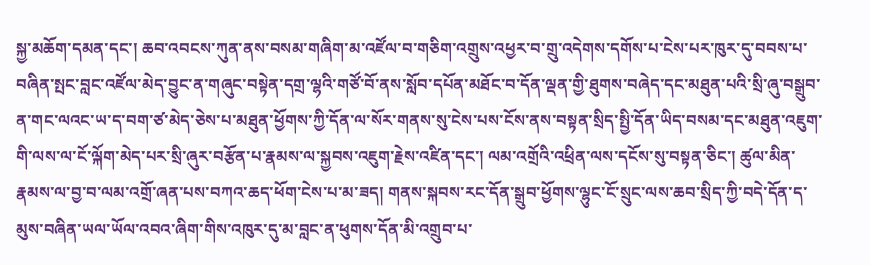སྐྱ་མཆོག་དམན་དང་། ཆབ་འབངས་ཀུན་ནས་བསམ་གཞིག་མ་འཛོལ་བ་གཅིག་འགྲུས་འཕྱར་བ་གྲུ་འདེགས་དགོས་པ་ངེས་པར་ཁུར་དུ་བབས་པ་བཞིན་སྤང་བླང་འཛོལ་མེད་བྱུང་ན་གཞུང་བསྟེན་དགྲ་ལྷའི་གཙོ་བོ་ནས་སློབ་དཔོན་མཐོང་བ་དོན་ལྡན་གྱི་ཐུགས་བཞེད་དང་མཐུན་པའི་སྲི་ཞུ་བསྒྲུབ་ན་གང་ལའང་ཡ་ད་བག་ཙ་མེད་ཅེས་པ་མཐུན་ཕྱོགས་ཀྱི་དོན་ལ་སོར་གནས་སུ་ངེས་པས་ངོས་ནས་བསྟན་སྲིད་སྤྱི་དོན་ཡིད་བསམ་དང་མཐུན་འཇུག་གི་ལས་ལ་ངོ་ལྐོག་མེད་པར་སྲི་ཞུར་བརྩོན་པ་རྣམས་ལ་སྐྱབས་འཇུག་རྗེས་འཛིན་དང་། ལམ་འགྲོའི་འཕྲིན་ལས་དངོས་སུ་བསྟན་ཅིང་། ཚུལ་མིན་རྣམས་ལ་བྱ་བ་ལམ་འགྲོ་ཞན་པས་བཀའ་ཆད་ཕོག་ངེས་པ་མ་ཟད། གནས་སྐབས་རང་དོན་སྒྲུབ་ཕྱོགས་ལྷུང་ངོ་སྲུང་ལས་ཆབ་སྲིད་ཀྱི་བདེ་དོན་ད་མུས་བཞིན་ཡལ་ཡོལ་འབའ་ཞིག་གིས་འཁུར་དུ་མ་བླང་ན་ཕུགས་དོན་མི་འགྲུབ་པ་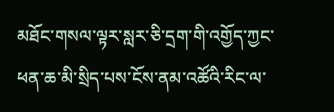མཐོང་གསལ་ལྟར་སླར་ཅི་དྲག་གི་འགྱོད་ཀྱང་ཕན་ཆ་མི་སྲིད་པས་ངོས་ནམ་འཚོའི་རིང་ལ་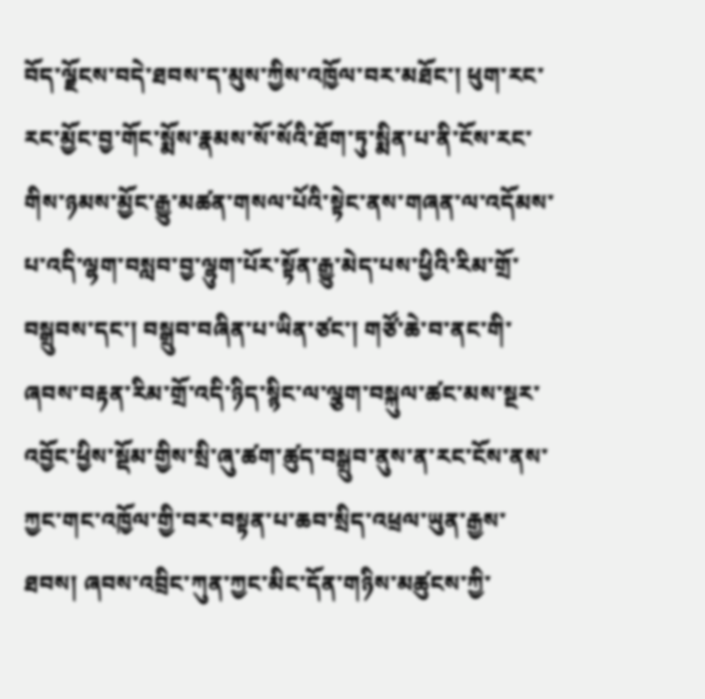བོད་ལྗོངས་བདེ་ཐབས་ད་མུས་ཀྱིས་འཁྱོལ་བར་མཐོང་། ཕུག་རང་རང་མྱོང་བྱ་གོང་སྨོས་རྣམས་སོ་སོའི་ཐོག་ཏུ་སྨིན་པ་ནི་ངོས་རང་གིས་ཉམས་མྱོང་རྒྱུ་མཚན་གསལ་པོའི་སྟེང་ནས་གཞན་ལ་འདོམས་པ་འདི་ལྷག་བསླབ་བྱ་ལྷུག་པོར་སྟོན་རྒྱུ་མེད་པས་ཕྱིའི་རིམ་གྲོ་བསྒྲུབས་དང་། བསྒྲུབ་བཞིན་པ་ཡིན་ཙང་། གཙོ་ཆེ་བ་ནང་གི་ཞབས་བརྟན་རིམ་གྲོ་འདི་ཉིད་སྙིང་ལ་ལྕག་བསྐུལ་ཚང་མས་སྔར་འབྱོང་ཕྱིས་སྡོམ་གྱིས་སྲི་ཞུ་ཚག་ཚུད་བསྒྲུབ་ནུས་ན་རང་ངོས་ནས་ཀྱང་གང་འཁྱོལ་གྱི་བར་བསྟན་པ་ཆབ་སྲིད་འཕྲལ་ཡུན་རྒྱས་ཐབས། ཞབས་འབྲིང་ཀུན་ཀྱང་མིང་དོན་གཉིས་མཚུངས་ཀྱི་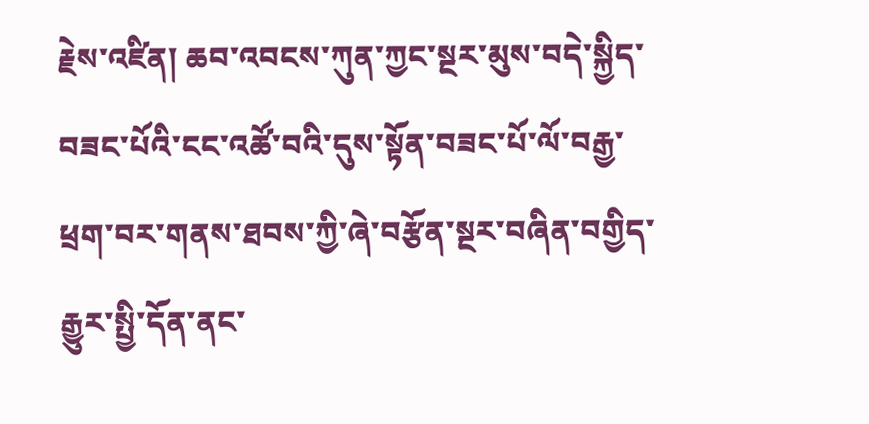རྗེས་འཛིན། ཆབ་འབངས་ཀུན་ཀྱང་སྔར་མུས་བདེ་སྐྱིད་བཟང་པོའི་ངང་འཚོ་བའི་དུས་སྟོན་བཟང་པོ་ལོ་བརྒྱ་ཕྲག་བར་གནས་ཐབས་ཀྱི་ཞེ་བརྩོན་སྔར་བཞིན་བགྱིད་རྒྱུར་སྤྱི་དོན་ནང་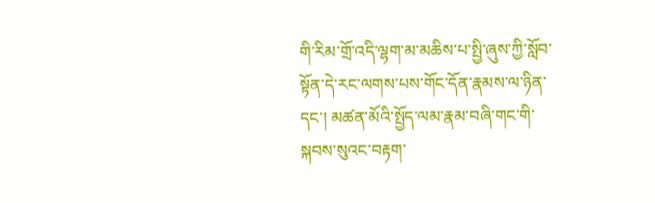གི་རིམ་གྲོ་འདི་ལྷག་མ་མཆིས་པ་སྤྱི་ཞུས་ཀྱི་སློབ་སྟོན་དེ་རང་ལགས་པས་གོང་དོན་རྣམས་ལ་ཉིན་དང་། མཚན་མོའི་སྤྱོད་ལམ་རྣམ་བཞི་གང་གི་སྐབས་སུའང་བརྟག་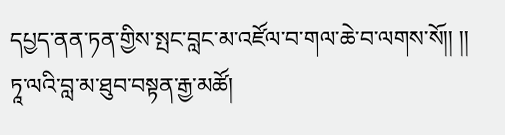དཔྱད་ནན་ཏན་གྱིས་སྤང་བླང་མ་འཛོལ་བ་གལ་ཆེ་བ་ལགས་སོ།། །།
ཏཱ་ལའི་བླ་མ་ཐུབ་བསྟན་རྒྱ་མཚོ།